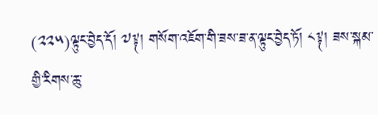(༢༢༥)ལྟུང་བྱེད་དོ། ༧༈། གསོག་འཇོག་གི་ཟས་ཟ་ན་ལྟུང་བྱེད་ཏོ། ༨༈། ཟས་སྐམ་གྱི་རིགས་ཆུ་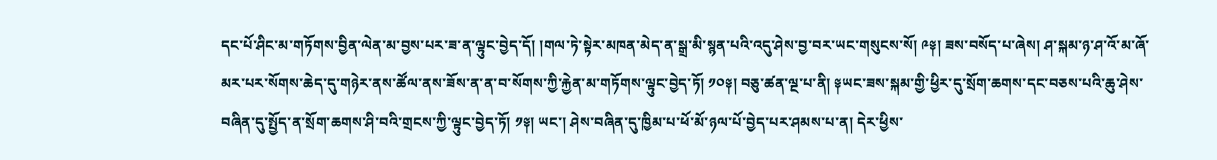དང་པོ་ཤིང་མ་གཏོགས་བྱིན་ལེན་མ་བྱས་པར་ཟ་ན་ལྟུང་བྱེད་དོ། །གལ་ཏེ་སྟེར་མཁན་མེད་ན་སྒྲ་མི་སྙན་པའི་འདུ་ཤེས་བྱ་བར་ཡང་གསུངས་སོ། ༩༈། ཟས་བསོད་པ་ཞེས། ཤ་སྐམ་ཉ་ཤ་འོ་མ་ཞོ་མར་པར་སོགས་ཆེད་དུ་གཉེར་ནས་ཚོལ་ནས་ཟོས་ན་ན་བ་སོགས་ཀྱི་རྐྱེན་མ་གཏོགས་ལྟུང་བྱེད་ཏོ། ༡༠༈། བཅུ་ཚན་ལྔ་པ་ནི། ༈ཡང་ཟས་སྐམ་གྱི་ཕྱིར་དུ་སྲོག་ཆགས་དང་བཅས་པའི་ཆུ་ཤེས་བཞིན་དུ་སྤྱོད་ན་སྲོག་ཆགས་ཤི་བའི་གྲངས་ཀྱི་ལྟུང་བྱེད་ཏོ། ༡༈། ཡང་། ཤེས་བཞིན་དུ་ཁྱིམ་པ་ཕོ་མོ་ཉལ་པོ་བྱེད་པར་ཤམས་པ་ན། དེར་ཕྱིས་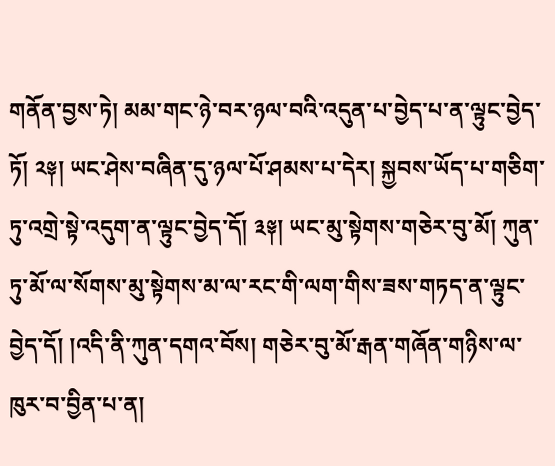གནོན་བྱས་ཏེ། མམ་གང་ཉེ་བར་ཉལ་བའི་འདུན་པ་བྱེད་པ་ན་ལྟུང་བྱེད་ཏོ། ༢༈། ཡང་ཤེས་བཞིན་དུ་ཉལ་པོ་ཤམས་པ་དེར། སྐྱབས་ཡོད་པ་གཅིག་ཏུ་འགྲེ་སྟེ་འདུག་ན་ལྟུང་བྱེད་དོ། ༣༈། ཡང་མུ་སྟེགས་གཅེར་བུ་མོ། ཀུན་ཏུ་མོ་ལ་སོགས་མུ་སྟེགས་མ་ལ་རང་གི་ལག་གིས་ཟས་གཏད་ན་ལྟུང་བྱེད་དོ། །འདི་ནི་ཀུན་དགའ་བོས། གཅེར་བུ་མོ་རྒན་གཞོན་གཉིས་ལ་ཁུར་བ་བྱིན་པ་ན།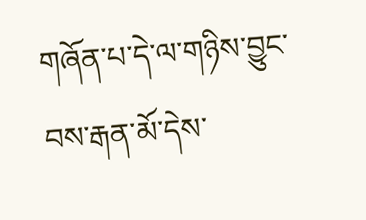གཞོན་པ་དེ་ལ་གཉིས་བྱུང་བས་རྒན་མོ་དེས་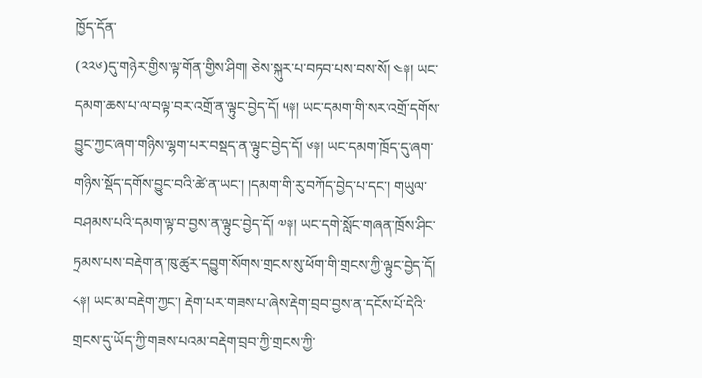ཁྱོད་དོན་
(༢༢༦)དུ་གཉེར་གྱིས་ལྟ་གོན་གྱིས་ཤིག། ཅེས་སྐུར་པ་བཏབ་པས་བས་སོ། ༤༈། ཡང་དམག་ཆས་པ་ལ་བལྟ་བར་འགྲོ་ན་ལྟུང་བྱེད་དོ། ༥༈། ཡང་དམག་གི་སར་འགྲོ་དགོས་བྱུང་ཀྱང་ཞག་གཉིས་ལྷག་པར་བསྡད་ན་ལྟུང་བྱེད་དོ། ༦༈། ཡང་དམག་ཁྲོད་དུ་ཞག་གཉིས་སྡོད་དགོས་བྱུང་བའི་ཚེ་ན་ཡང་། །དམག་གི་རུ་བཀོད་བྱེད་པ་དང་། གཡུལ་བཤམས་པའི་དམག་ལྟ་བ་བྱས་ན་ལྟུང་བྱེད་དོ། ༧༈། ཡང་དགེ་སློང་གཞན་ཁྲོས་ཤིང་ཏྲམས་པས་བརྡེག་ན་ཁུ་ཚུར་དབྱུག་སོགས་གྲངས་སུ་ཕོག་གི་གྲངས་ཀྱི་ལྟུང་བྱེད་དོ། ༨༈། ཡང་མ་བརྡེག་ཀྱང་། རྡེག་པར་གཟས་པ་ཞེས་རྡེག་བྲབ་བྱས་ན་དངོས་པོ་དེའི་གྲངས་དུ་ཡོད་ཀྱི་གཟས་པའམ་བརྡེག་བྲབ་ཀྱི་གྲངས་ཀྱི་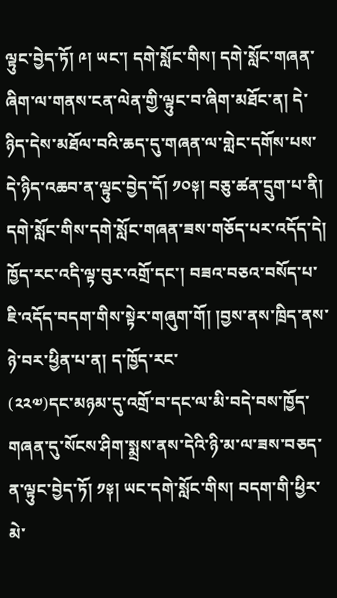ལྟུང་བྱེད་ཏོ། ༩། ཡང་། དགེ་སློང་གིས། དགེ་སློང་གཞན་ཞིག་ལ་གནས་ངན་ལེན་གྱི་ལྟུང་བ་ཞིག་མཐོང་ན། དེ་ཉིད་དེས་མཐོལ་བའི་ཆད་དུ་གཞན་ལ་གླེང་དགོས་པས་དེ་ཉིད་འཆབ་ན་ལྟུང་བྱེད་དོ། ༡༠༈། བཅུ་ཚན་དྲུག་པ་ནི། དགེ་སློང་གིས་དགེ་སློང་གཞན་ཟས་གཅོད་པར་འདོད་དེ། ཁྱོད་རང་འདི་ལྟ་བུར་འགྲོ་དང་། བཟའ་བཅའ་བསོད་པ་ཇི་འདོད་བདག་གིས་སྟེར་གཞུག་གོ། །བྱས་ནས་ཁྲིད་ནས་ཉེ་བར་ཕྱིན་པ་ན། ད་ཁྱོད་རང་
(༢༢༧)དང་མཉམ་དུ་འགྲོ་བ་དང་ལ་མི་བདེ་བས་ཁྱོད་གཞན་དུ་སོངས་ཤིག་སྨྲས་ནས་དེའི་ཉི་མ་ལ་ཟས་བཅད་ན་ལྟུང་བྱེད་ཏོ། ༡༈། ཡང་དགེ་སློང་གིས། བདག་གི་ཕྱིར་མེ་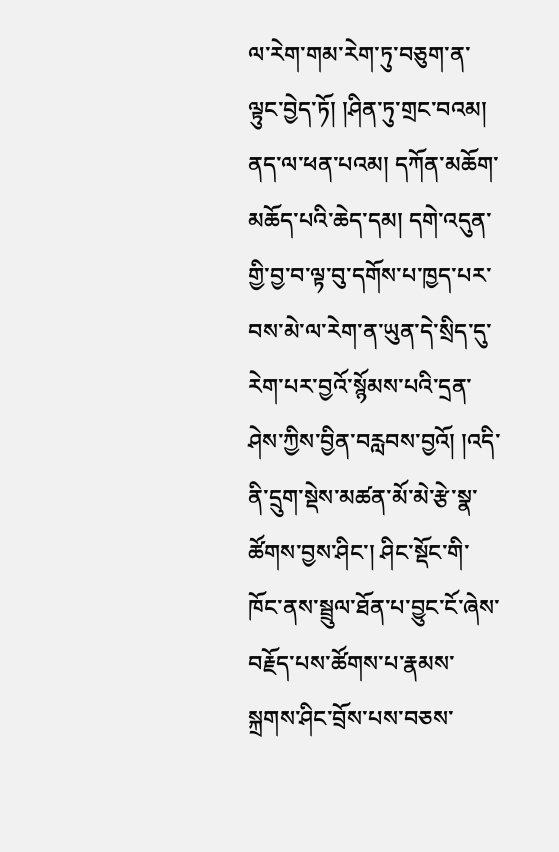ལ་རེག་གམ་རེག་ཏུ་བཅུག་ན་ལྟུང་བྱེད་ཏོ། །ཤིན་ཏུ་གྲང་བའམ། ནད་ལ་ཕན་པའམ། དཀོན་མཆོག་མཆོད་པའི་ཆེད་དམ། དགེ་འདུན་གྱི་བྱ་བ་ལྟ་བུ་དགོས་པ་ཁྱད་པར་བས་མེ་ལ་རེག་ན་ཡུན་དེ་སྲིད་དུ་རེག་པར་བྱའོ་སྙོམས་པའི་དྲན་ཤེས་ཀྱིས་བྱིན་བརླབས་བྱའོ། །འདི་ནི་དྲུག་སྡེས་མཚན་མོ་མེ་རྩེ་སྣ་ཚོགས་བྱས་ཤིང་། ཤིང་སྡོང་གི་ཁོང་ནས་སྦྲུལ་ཐོན་པ་བྱུང་ངོ་ཞེས་བརྗོད་པས་ཚོགས་པ་རྣམས་སྐྲགས་ཤིང་བྲོས་པས་བཅས་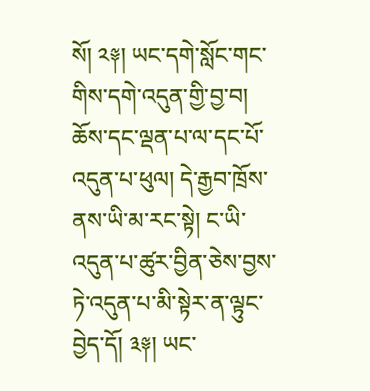སོ། ༢༈། ཡང་དགེ་སློང་གང་གིས་དགེ་འདུན་གྱི་བྱ་བ། ཆོས་དང་ལྡན་པ་ལ་དང་པོ་འདུན་པ་ཕུལ། དེ་རྒྱབ་ཁྲོས་ནས་ཡི་མ་རང་སྟེ། ང་ཡི་འདུན་པ་ཚུར་བྱིན་ཅེས་བྱས་ཏེ་འདུན་པ་མི་སྟེར་ན་ལྟུང་བྱེད་དོ། ༣༈། ཡང་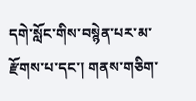དགེ་སློང་གིས་བསྙེན་པར་མ་རྫོགས་པ་དང་། གནས་གཅིག་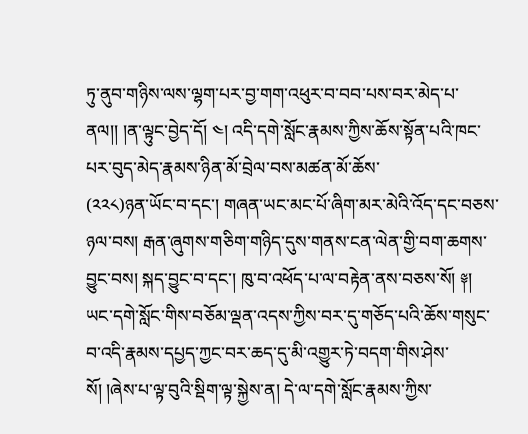ཏུ་ནུབ་གཉིས་ལས་ལྷག་པར་བྱ་གག་འཕུར་བ་བབ་པས་བར་མེད་པ་ནལ།། །ན་ལྟུང་བྱེད་དོ། ༤། འདི་དགེ་སློང་རྣམས་ཀྱིས་ཆོས་སྟོན་པའི་ཁང་པར་བུད་མེད་རྣམས་ཉིན་མོ་བྲེལ་བས་མཚན་མོ་ཆོས་
(༢༢༨)ཉན་ཡོང་བ་དང་། གཞན་ཡང་མང་པོ་ཞིག་མར་མེའི་འོད་དང་བཅས་ཉལ་བས། རྒན་ཞུགས་གཅིག་གཉིད་དུས་གནས་ངན་ལེན་གྱི་བག་ཆགས་བྱུང་བས། སྐད་བྱུང་བ་དང་། ཁུ་བ་འཕོད་པ་ལ་བརྟེན་ནས་བཅས་སོ། ༈། ཡང་དགེ་སློང་གིས་བཅོམ་ལྡན་འདས་ཀྱིས་བར་དུ་གཅོད་པའི་ཆོས་གསུང་བ་འདི་རྣམས་དཔྱད་ཀྱང་བར་ཆད་དུ་མི་འགྱུར་ཏེ་བདག་གིས་ཤེས་སོ། །ཞེས་པ་ལྟ་བུའི་སྡིག་ལྟ་སྐྱེས་ན། དེ་ལ་དགེ་སློང་རྣམས་ཀྱིས་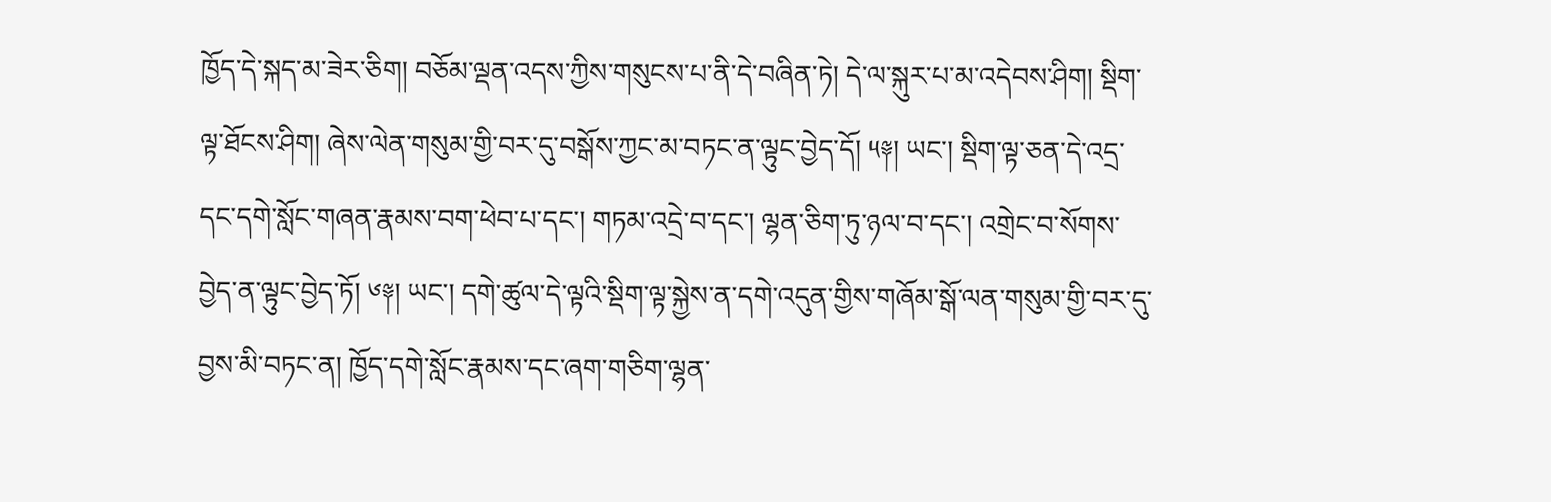ཁྱོད་དེ་སྐད་མ་ཟེར་ཅིག། བཅོམ་ལྡན་འདས་ཀྱིས་གསུངས་པ་ནི་དེ་བཞིན་ཏེ། དེ་ལ་སྐུར་པ་མ་འདེབས་ཤིག། སྡིག་ལྟ་ཐོངས་ཤིག། ཞེས་ལེན་གསུམ་གྱི་བར་དུ་བསྒོས་ཀྱང་མ་བཏང་ན་ལྟུང་བྱེད་དོ། ༥༈། ཡང་། སྡིག་ལྟ་ཅན་དེ་འདྲ་དང་དགེ་སློང་གཞན་རྣམས་བག་ཕེབ་པ་དང་། གཏམ་འདྲེ་བ་དང་། ལྷན་ཅིག་ཏུ་ཉལ་བ་དང་། འགྲེང་བ་སོགས་བྱེད་ན་ལྟུང་བྱེད་ཏོ། ༦༈། ཡང་། དགེ་ཚུལ་དེ་ལྟའི་སྡིག་ལྟ་སྐྱེས་ན་དགེ་འདུན་གྱིས་གཞོམ་སྒོ་ལན་གསུམ་གྱི་བར་དུ་བྱས་མི་བཏང་ན། ཁྱོད་དགེ་སློང་རྣམས་དང་ཞག་གཅིག་ལྷན་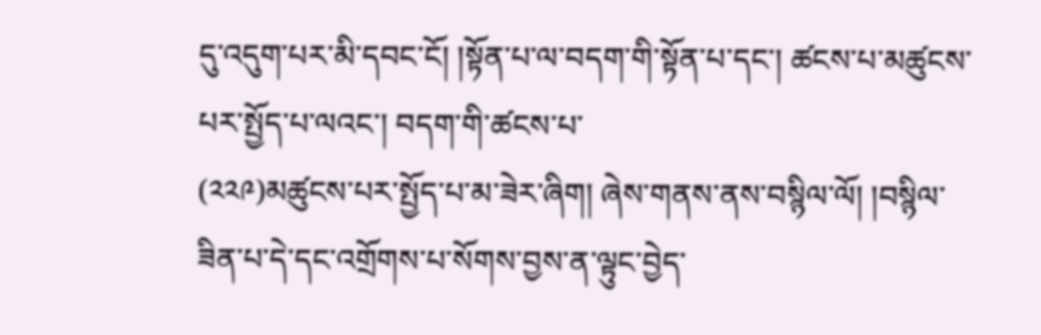དུ་འདུག་པར་མི་དབང་ངོ། །སྟོན་པ་ལ་བདག་གི་སྟོན་པ་དང་། ཚངས་པ་མཚུངས་པར་སྤྱོད་པ་ལའང་། བདག་གི་ཚངས་པ་
(༢༢༩)མཚུངས་པར་སྤྱོད་པ་མ་ཟེར་ཞིག། ཞེས་གནས་ནས་བསྙིལ་ལོ། །བསྙིལ་ཟིན་པ་དེ་དང་འགྲོགས་པ་སོགས་བྱས་ན་ལྟུང་བྱེད་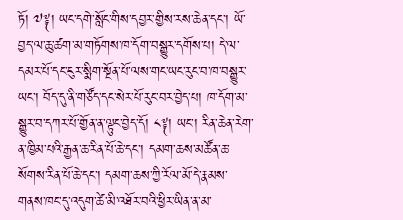ཏོ། ༧༈། ཡང་དགེ་སློང་གིས་དབྱར་གྱིས་རས་ཆེན་དང་། ཡོ་བྱད་ལ་ཆུ་ཚག་མ་གཏོགས་ཁ་དོག་བསྒྱུར་དགོས་པ། དེ་ལ་དམར་པོ་དང་ངུར་སྨིག་སྔོན་པོ་ལས་གང་ཡང་རུང་བ་ཁ་བསྒྱུར་ཡང་། བོད་དུ་ནི་གཙོད་དང་སེར་པོ་རུང་བར་བྱེད་པ། ཁ་དོག་མ་སྒྱུར་བ་དཀར་པོ་གྱོན་ན་ལྟུང་བྱེད་དོ། ༨༈། ཡང་། རིན་ཆེན་རེག་ན་ཁྱིམ་པའི་རྒྱན་ཆ་རིན་པོ་ཆེ་དང་། དམག་ཆས་མཚོན་ཆ་སོགས་རིན་པོ་ཆེ་དང་། དམག་ཆས་ཀྱི་རོལ་མོ་དེ་རྣམས་གནས་ཁང་དུ་འདུག་ཚེ་མི་འཐོར་བའི་ཕྱིར་ཡིན་ན་མ་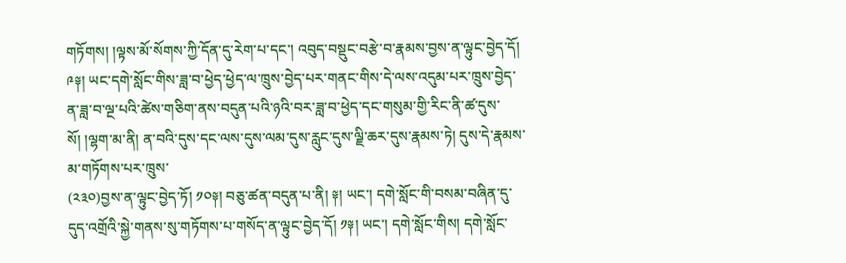གཏོགས། །ལྟས་མོ་སོགས་ཀྱི་དོན་དུ་རེག་པ་དང་། འབུད་བསྡུང་བརྩེ་བ་རྣམས་བྱས་ན་ལྟུང་བྱེད་དོ། ༩༈། ཡང་དགེ་སློང་གིས་ཟླ་བ་ཕྱེད་ཕྱེད་ལ་ཁྲུས་བྱེད་པར་གནང་གིས་དེ་ལས་འདུམ་པར་ཁྲུས་བྱེད་ན་ཟླ་བ་ལྔ་པའི་ཚེས་གཅིག་ནས་བདུན་པའི་ཉའི་བར་ཟླ་བ་ཕྱེད་དང་གསུམ་གྱི་རིང་ནི་ཚ་དུས་སོ། །ལྷག་མ་ནི། ན་བའི་དུས་དང་ལས་དུས་ལམ་དུས་རླུང་དུས་ལྗི་ཆར་དུས་རྣམས་ཏེ། དུས་དེ་རྣམས་མ་གཏོགས་པར་ཁྲུས་
(༢༣༠)བྱས་ན་ལྟུང་བྱེད་ཏོ། ༡༠༈། བཅུ་ཚན་བདུན་པ་ནི། ༈། ཡང་། དགེ་སློང་གི་བསམ་བཞིན་དུ་དུད་འགྲོའི་སྐྱེ་གནས་སུ་གཏོགས་པ་གསོད་ན་ལྟུང་བྱེད་དོ། ༡༈། ཡང་། དགེ་སློང་གིས། དགེ་སློང་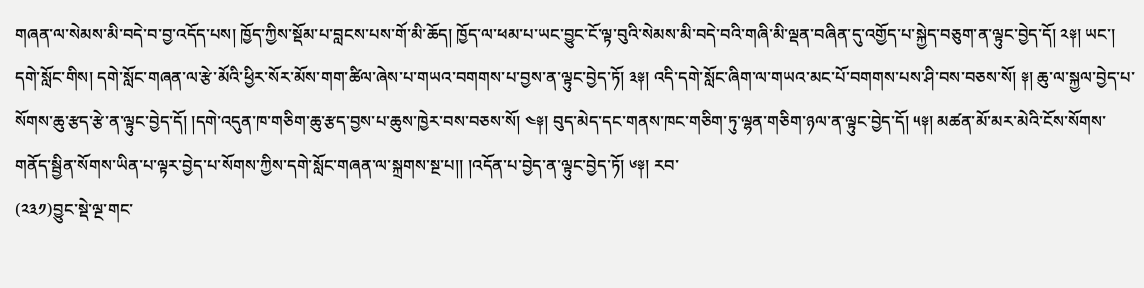གཞན་ལ་སེམས་མི་བདེ་བ་བྱ་འདོད་པས། ཁྱོད་ཀྱིས་སྡོམ་པ་བླངས་པས་གོ་མི་ཆོད། ཁྱོད་ལ་ཕམ་པ་ཡང་བྱུང་ངོ་ལྟ་བུའི་སེམས་མི་བདེ་བའི་གཞི་མི་ལྡན་བཞིན་དུ་འགྱོད་པ་སྐྱེད་བཅུག་ན་ལྟུང་བྱེད་དོ། ༢༈། ཡང་། དགེ་སློང་གིས། དགེ་སློང་གཞན་ལ་རྩེ་མོའི་ཕྱིར་སོར་མོས་གག་ཚིལ་ཞེས་པ་གཡའ་བགགས་པ་བྱས་ན་ལྟུང་བྱེད་ཏོ། ༣༈། འདི་དགེ་སློང་ཞིག་ལ་གཡའ་མང་པོ་བགགས་པས་ཤི་བས་བཅས་སོ། ༈། ཆུ་ལ་སྐྱལ་བྱེད་པ་སོགས་ཆུ་རྩད་རྩེ་ན་ལྟུང་བྱེད་དོ། །དགེ་འདུན་ཁ་གཅིག་ཆུ་རྩད་བྱས་པ་ཆུས་ཁྱེར་བས་བཅས་སོ། ༤༈། བུད་མེད་དང་གནས་ཁང་གཅིག་ཏུ་ལྷན་གཅིག་ཉལ་ན་ལྟུང་བྱེད་དོ། ༥༈། མཚན་མོ་མར་མེའི་ངོས་སོགས་གནོད་སྦྱིན་སོགས་ཡིན་པ་ལྟར་བྱེད་པ་སོགས་ཀྱིས་དགེ་སློང་གཞན་ལ་སྐྲགས་སྔ་པ།། །འདོན་པ་བྱེད་ན་ལྟུང་བྱེད་ཏོ། ༦༈། རབ་
(༢༣༡)བྱུང་སྡེ་ལྔ་གང་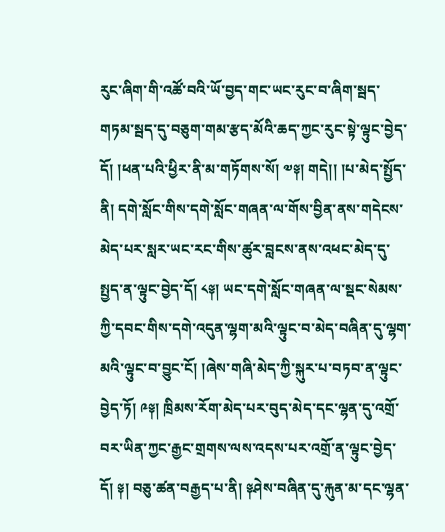རུང་ཞིག་གི་འཚོ་བའི་ཡོ་བྱད་གང་ཡང་རུང་བ་ཞིག་སྦད་གཏམ་སྦད་དུ་བཅུག་གམ་རྩད་མོའི་ཆད་ཀྱང་རུང་སྟེ་ལྟུང་བྱེད་དོ། །ཕན་པའི་ཕྱིར་ནི་མ་གཏོགས་སོ། ༧༈། གདེ།། །པ་མེད་སྤྱོད་ནི། དགེ་སློང་གིས་དགེ་སློང་གཞན་ལ་གོས་བྱིན་ནས་གདེངས་མེད་པར་སླར་ཡང་རང་གིས་ཚུར་བླངས་ནས་འཕང་མེད་དུ་སྤྱད་ན་ལྟུང་བྱེད་དོ། ༨༈། ཡང་དགེ་སློང་གཞན་ལ་སྡང་སེམས་ཀྱི་དབང་གིས་དགེ་འདུན་ལྷག་མའི་ལྟུང་བ་མེད་བཞིན་དུ་ལྷག་མའི་ལྟུང་བ་བྱུང་ངོ། །ཞེས་གཞི་མེད་ཀྱི་སྐུར་པ་བཏབ་ན་ལྟུང་བྱེད་ཏོ། ༩༈། ཁྲིམས་རོག་མེད་པར་བུད་མེད་དང་ལྷན་དུ་འགྲོ་བར་ཡིན་ཀྱང་རྒྱང་གྲགས་ལས་འདས་པར་འགྲོ་ན་ལྟུང་བྱེད་དོ། ༈། བཅུ་ཚན་བརྒྱད་པ་ནི། ༈ཤེས་བཞིན་དུ་རྐུན་མ་དང་ལྷན་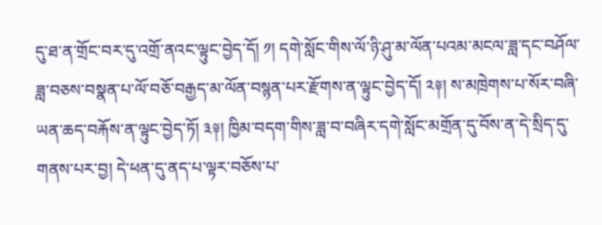དུ་ཐ་ན་གྲོང་བར་དུ་འགྲོ་ནའང་ལྟུང་བྱེད་དོ། ༡། དགེ་སློང་གིས་ལོ་ཉི་ཤུ་མ་ལོན་པའམ་མངལ་ཟླ་དང་བཤོལ་ཟླ་བཅས་བསྣན་པ་ལོ་བཅོ་བརྒྱད་མ་ལོན་བསྙན་པར་རྫོགས་ན་ལྟུང་བྱེད་དོ། ༢༈། ས་མཁྲེགས་པ་སོར་བཞི་ཡན་ཆད་བརྐོས་ན་ལྟུང་བྱེད་ཏོ། ༣༈། ཁྱིམ་བདག་གིས་ཟླ་བ་བཞིར་དགེ་སློང་མགྲོན་དུ་བོས་ན་དེ་སྲིད་དུ་གནས་པར་བྱ། དེ་ཕན་དུ་ནད་པ་ལྟར་བཅོས་པ་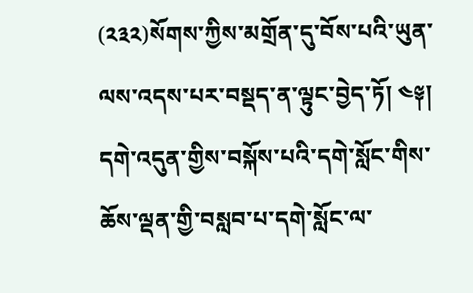(༢༣༢)སོགས་ཀྱིས་མགྲོན་དུ་བོས་པའི་ཡུན་ལས་འདས་པར་བསྡད་ན་ལྟུང་བྱེད་ཏོ། ༤༈། དགེ་འདུན་གྱིས་བསྐོས་པའི་དགེ་སློང་གིས་ཆོས་ལྡན་གྱི་བསླབ་པ་དགེ་སློང་ལ་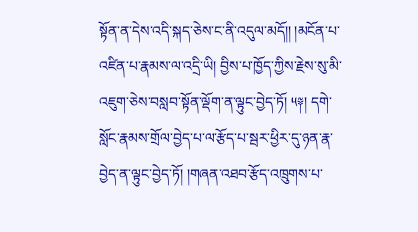སྟོན་ན་དེས་འདི་སྐད་ཅེས་ང་ནི་འདུལ་མདོ།། །མངོན་པ་འཛིན་པ་རྣམས་ལ་འདྲི་ཡི། བྱིས་པ་ཁྱོད་ཀྱིས་རྗེས་སུ་མི་འཇུག་ཅེས་བསླབ་སྟོན་ལྡོག་ན་ལྟུང་བྱེད་ཏོ། ༥༈། དགེ་སློང་རྣམས་གྲོལ་བྱེད་པ་ལ་རྩོད་པ་སྦར་ཕྱིར་དུ་ཉན་རྣ་བྱེད་ན་ལྟུང་བྱེད་ཏོ། །གཞན་འཐབ་རྩོད་འཁྲུགས་པ་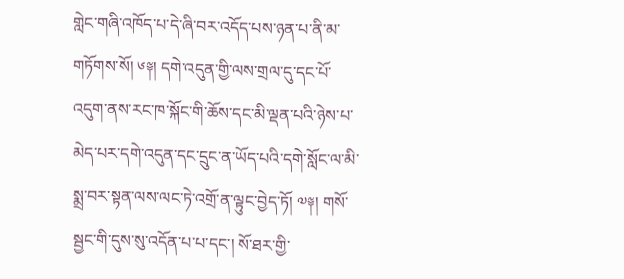གླེང་གཞི་འཁོད་པ་དེ་ཞི་བར་འདོད་པས་ཉན་པ་ནི་མ་གཏོགས་སོ། ༦༈། དགེ་འདུན་གྱི་ལས་གྲལ་དུ་དང་པོ་འདུག་ནས་རང་ཁ་སྐོང་གི་ཆོས་དང་མི་ལྡན་པའི་ཉེས་པ་མེད་པར་དགེ་འདུན་དང་དྲུང་ན་ཡོད་པའི་དགེ་སློང་ལ་མི་སྨྲ་བར་སྟན་ལས་ལང་ཏེ་འགྲོ་ན་ལྟུང་བྱེད་ཏོ། ༧༈། གསོ་སྦྱང་གི་དུས་སུ་འདོན་པ་པ་དང་། སོ་ཐར་གྱི་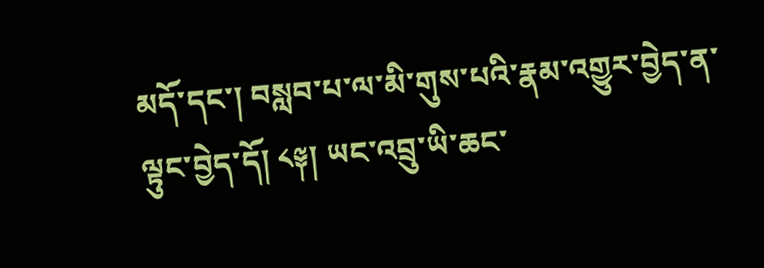མདོ་དང་། བསླབ་པ་ལ་མི་གུས་པའི་རྣམ་འགྱུར་བྱེད་ན་ལྟུང་བྱེད་དོ། ༨༈། ཡང་འབྲུ་ཡི་ཆང་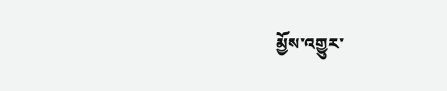མྱོས་འགྱུར་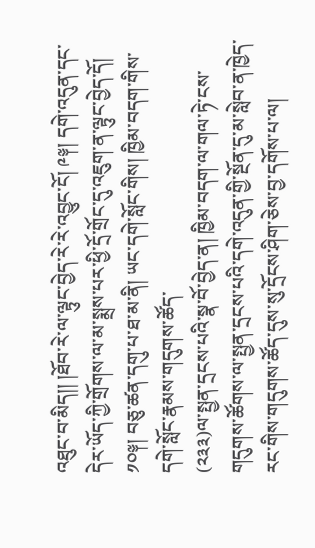འཐུང་བ་མིད།། །ཐོབ་རེ་ལ་ལྟུང་བྱེད་རེ་རེ་འབྱུང་ངོ། ༩༈། དགེ་འདུན་དང་དེར་ཡོད་ཀྱི་གྲོགས་ལ་མ་སྨྲས་པར་ཕྱི་དྲོ་གྲོང་དུ་འཇུག་ན་ལྟུང་བྱེད་དོ། ༡༠༈། བཅུ་ཚན་དགུ་པ་ཐ་མ་ནི། ཡང་དགེ་སློང་གིས། ཁྱིམ་བདག་གིས་དགེ་སློང་རྣམས་གདུགས་ཚོད་
(༢༣༣)ལ་སྤྱན་དྲངས་པའི་སྣ་བོ་བྱེད་ན། ཁྱིམ་བདག་ལ་གལ་ཏེ་ངས་གདུགས་ཚོགས་ལ་སྤྱན་དྲངས་པའི་དགེ་འདུན་གྱི་སྔོན་དུ་མ་སླེབ་ན་ཁྱེད་རང་གིས་གདུགས་ཚོད་དུས་སུ་དྲོངས་ཤིག་ཅེས་བྱ་དགོས་པ་ལ།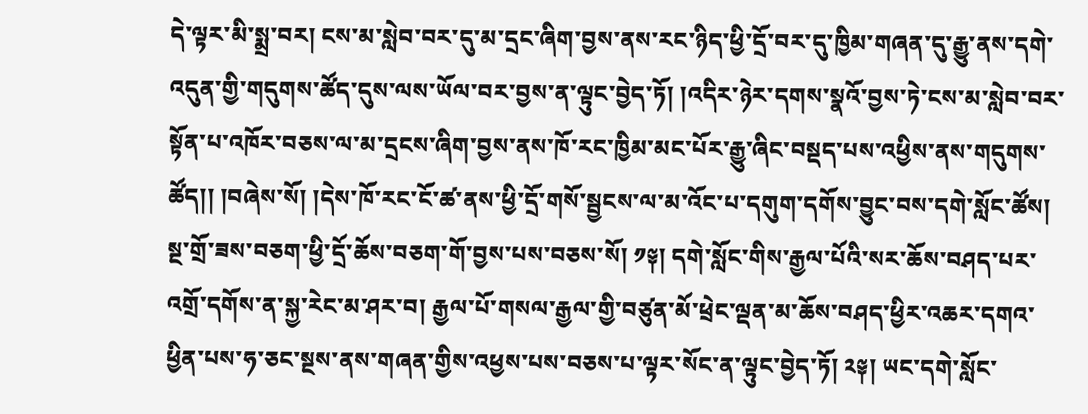དེ་ལྟར་མི་སྨྲ་བར། ངས་མ་སླེབ་བར་དུ་མ་དྲང་ཞིག་བྱས་ནས་རང་ཉིད་ཕྱི་དྲོ་བར་དུ་ཁྱིམ་གཞན་དུ་རྒྱུ་ནས་དགེ་འདུན་གྱི་གདུགས་ཚོད་དུས་ལས་ཡོལ་བར་བྱས་ན་ལྟུང་བྱེད་ཏོ། །འདིར་ཉེར་དགས་སྣའོ་བྱས་ཏེ་ངས་མ་སླེབ་བར་སྟོན་པ་འཁོར་བཅས་ལ་མ་དྲངས་ཞིག་བྱས་ནས་ཁོ་རང་ཁྱིམ་མང་པོར་རྒྱུ་ཞིང་བསྡད་པས་འཕྱིས་ནས་གདུགས་ཚོད།། །བཞེས་སོ། །དེས་ཁོ་རང་ངོ་ཚ་ནས་ཕྱི་དྲོ་གསོ་སྦྱངས་ལ་མ་འོང་པ་དགུག་དགོས་བྱུང་བས་དགེ་སློང་ཚོས། སྔ་གྲོ་ཟས་བཅག་ཕྱི་དྲོ་ཆོས་བཅག་གོ་བྱས་པས་བཅས་སོ། ༡༈། དགེ་སློང་གིས་རྒྱལ་པོའི་སར་ཆོས་བཤད་པར་འགྲོ་དགོས་ན་སྐྱ་རེང་མ་ཤར་བ། རྒྱལ་པོ་གསལ་རྒྱལ་གྱི་བཙུན་མོ་ཕྲེང་ལྡན་མ་ཆོས་བཤད་ཕྱིར་འཆར་དགའ་ཕྱིན་པས་ཧ་ཅང་སྔས་ནས་གཞན་གྱིས་འཕྱས་པས་བཅས་པ་ལྟར་སོང་ན་ལྟུང་བྱེད་ཏོ། ༢༈། ཡང་དགེ་སློང་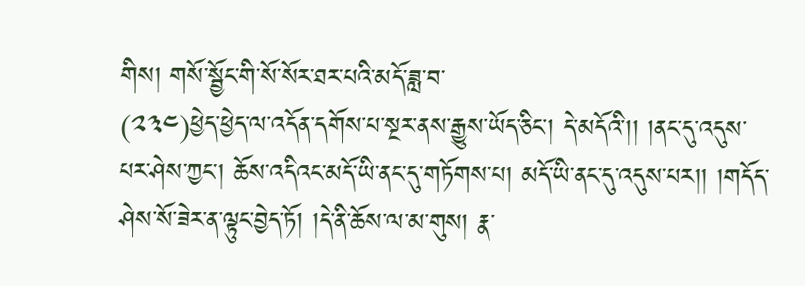གིས། གསོ་སྦྱོང་གི་སོ་སོར་ཐར་པའི་མདོ་ཟླ་བ་
(༢༣༤)ཕྱེད་ཕྱེད་ལ་འདོན་དགོས་པ་སྔར་ནས་རྒྱུས་ཡོད་ཅིང་། དེ་མདོའི་།། །ནང་དུ་འདུས་པར་ཤེས་ཀྱང་། ཆོས་འདིའང་མདོ་ཡི་ནང་དུ་གཏོགས་པ། མདོ་ཡི་ནང་དུ་འདུས་པར།། །གདོད་ཤེས་སོ་ཟེར་ན་ལྟུང་བྱེད་ཏོ། །དེ་ནི་ཆོས་ལ་མ་གུས། རྣ་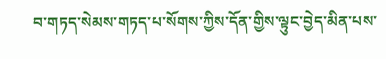བ་གཏད་སེམས་གཏད་པ་སོགས་ཀྱིས་དོན་གྱིས་ལྟུང་བྱེད་མིན་པས་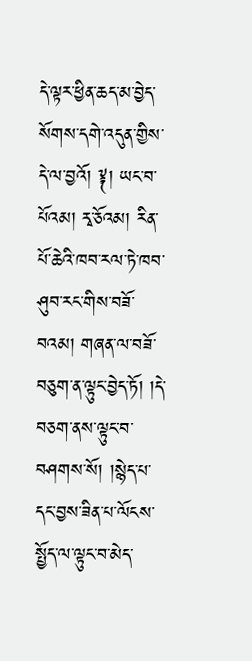དེ་ལྟར་ཕྱིན་ཆད་མ་བྱེད་སོགས་དགེ་འདུན་གྱིས་དེ་ལ་བྱའོ། ༈། ཡང་བ་པོའམ། རྭ་ཅོའམ། རིན་པོ་ཆེའི་ཁབ་རལ་ཏེ་ཁབ་ཤུབ་རང་གིས་བཟོ་བའམ། གཞན་ལ་བཟོ་བཅུག་ན་ལྟུང་བྱེད་ཏོ། །དེ་བཅག་ནས་ལྟུང་བ་བཤགས་སོ། །སྙེད་པ་དང་བྱས་ཟིན་པ་ལོངས་སྤྱོད་ལ་ལྟུང་བ་མེད་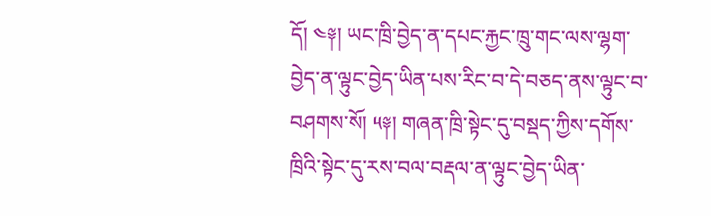དོ། ༤༈། ཡང་ཁྲི་བྱེད་ན་དཔང་རྐྱང་ཁྲུ་གང་ལས་ལྷག་བྱེད་ན་ལྟུང་བྱེད་ཡིན་པས་རིང་བ་དེ་བཅད་ནས་ལྟུང་བ་བཤགས་སོ། ༥༈། གཞན་ཁྲི་སྟེང་དུ་བསྡད་ཀྱིས་དགོས་ཁྲིའི་སྟེང་དུ་རས་བལ་བརྡལ་ན་ལྟུང་བྱེད་ཡིན་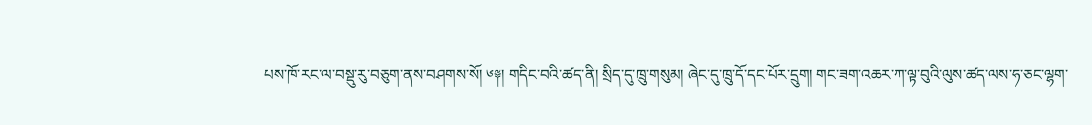པས་ཁོ་རང་ལ་བསྡུ་རུ་བཅུག་ནས་བཤགས་སོ། ༦༈། གདིང་བའི་ཚད་ནི། སྲིད་དུ་ཁྲུ་གསུམ། ཞེང་དུ་ཁྲུ་དོ་དང་པོར་དྲུག། གང་ཟག་འཆར་ཀ་ལྟ་བུའི་ལུས་ཚད་ལས་ཧ་ཅང་ལྷག་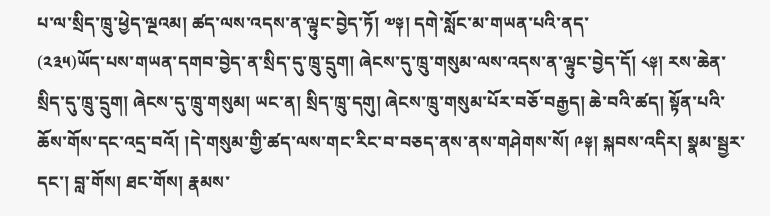པ་ལ་སྲིད་ཁྲུ་ཕྱེད་ལྔའམ། ཚད་ལས་འདས་ན་ལྟུང་བྱེད་ཏོ། ༧༈། དགེ་སློང་མ་གཡན་པའི་ནད་
(༢༣༥)ཡོད་པས་གཡན་དགབ་བྱེད་ན་སྲིད་དུ་ཁྲུ་དྲུག། ཞེངས་དུ་ཁྲུ་གསུམ་ལས་འདས་ན་ལྟུང་བྱེད་དོ། ༨༈། རས་ཆེན་སྲིད་དུ་ཁྲུ་དྲུག། ཞེངས་དུ་ཁྲུ་གསུམ། ཡང་ན། སྲིད་ཁྲུ་དགུ། ཞེངས་ཁྲུ་གསུམ་པོར་བཅོ་བརྒྱད། ཆེ་བའི་ཚད། སྟོན་པའི་ཆོས་གོས་དང་འདྲ་བའོ། །དེ་གསུམ་གྱི་ཚད་ལས་གང་རིང་བ་བཅད་ནས་ནས་གཤེགས་སོ། ༩༈། སྐབས་འདིར། སྣམ་སྦྱར་དང་། བླ་གོས། ཐང་གོས། རྣམས་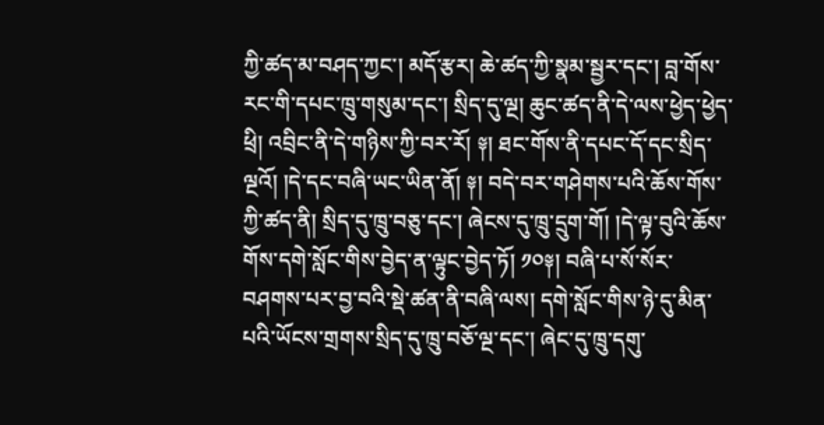ཀྱི་ཚད་མ་བཤད་ཀྱང་། མདོ་རྩར། ཆེ་ཚད་ཀྱི་སྣམ་སྦྱར་དང་། བླ་གོས་རང་གི་དཔང་ཁྲུ་གསུམ་དང་། སྲིད་དུ་ལྔ། ཆུང་ཚད་ནི་དེ་ལས་ཕྱེད་ཕྱེད་ཕྲི། འབྲིང་ནི་དེ་གཉིས་ཀྱི་བར་རོ། ༈། ཐང་གོས་ནི་དཔང་དོ་དང་སྲིད་ལྔའོ། །དེ་དང་བཞི་ཡང་ཡིན་ནོ། ༈། བདེ་བར་གཤེགས་པའི་ཆོས་གོས་ཀྱི་ཚད་ནི། སྲིད་དུ་ཁྲུ་བཅུ་དང་། ཞེངས་དུ་ཁྲུ་དྲུག་གོ། །དེ་ལྟ་བུའི་ཆོས་གོས་དགེ་སློང་གིས་བྱེད་ན་ལྟུང་བྱེད་ཏོ། ༡༠༈། བཞི་པ་སོ་སོར་བཤགས་པར་བྱ་བའི་སྡེ་ཚན་ནི་བཞི་ལས། དགེ་སློང་གིས་ཉེ་དུ་མིན་པའི་ཡོངས་གྲགས་སྲིད་དུ་ཁྲུ་བཅོ་ལྔ་དང་། ཞེང་དུ་ཁྲུ་དགུ་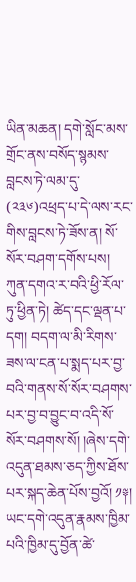ཡིན་མཆན། དགེ་སློང་མས་གྲོང་ནས་བསོད་སྙམས་བླངས་ཏེ་ལམ་དུ་
(༢༣༦)འཕྲད་པ་དེ་ལས་རང་གིས་བླངས་ཏེ་ཟོས་ན། སོ་སོར་བཤག་དགོས་པས། ཀུན་དགའ་ར་བའི་ཕྱི་རོལ་ཏུ་ཕྱིན་ཏེ། ཚེད་དང་ལྡན་པ་དག། བདག་ལ་མི་རིགས་ཟས་ལ་ངན་པ་སྨད་པར་བྱ་བའི་གནས་སོ་སོར་བཤགས་པར་བྱ་བ་བྱུང་བ་འདི་སོ་སོར་བཤགས་སོ། །ཞེས་དགེ་འདུན་ཐམས་ཅད་ཀྱིས་ཐོས་པར་སྐད་ཆེན་པོས་བྱའོ། ༡༈། ཡང་དགེ་འདུན་རྣམས་ཁྱིམ་པའི་ཁྱིམ་དུ་བྱོན་ཚེ་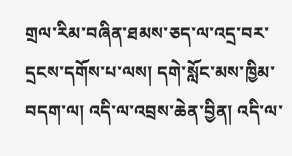གྲལ་རིམ་བཞིན་ཐམས་ཅད་ལ་འདྲ་བར་དྲངས་དགོས་པ་ལས། དགེ་སློང་མས་ཁྱིམ་བདག་ལ། འདི་ལ་འབྲས་ཆེན་བྱིན། འདི་ལ་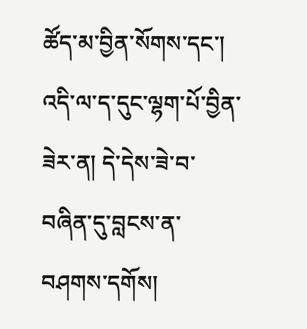ཚོད་མ་བྱིན་སོགས་དང་། འདི་ལ་ད་དུང་ལྷག་པོ་བྱིན་ཟེར་ན། དེ་དེས་ཟེ་བ་བཞིན་དུ་བླངས་ན་བཤགས་དགོས།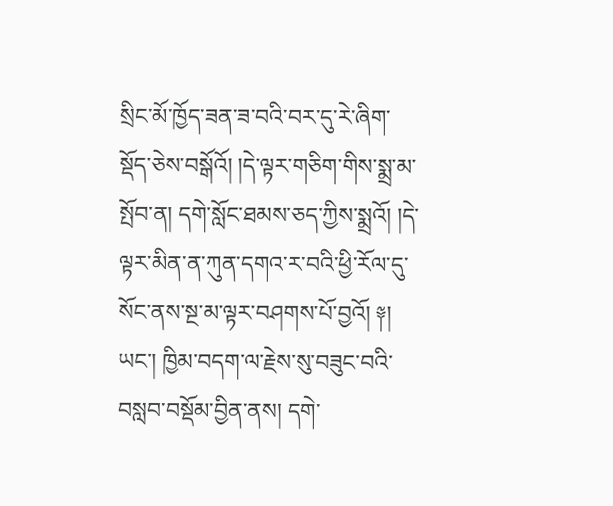སྲིང་མོ་ཁྱོད་ཟན་ཟ་བའི་བར་དུ་རེ་ཞིག་སྡོད་ཅེས་བསྒོའོ། །དེ་ལྟར་གཅིག་གིས་སྨྲ་མ་སྤོབ་ན། དགེ་སློང་ཐམས་ཅད་ཀྱིས་སྨྲའོ། །དེ་ལྟར་མིན་ན་ཀུན་དགའ་ར་བའི་ཕྱི་རོལ་དུ་སོང་ནས་སྔ་མ་ལྟར་བཤགས་པོ་བྱའོ། ༈། ཡང་། ཁྱིམ་བདག་ལ་རྗེས་སུ་བཟུང་བའི་བསླབ་བསྡོམ་བྱིན་ནས། དགེ་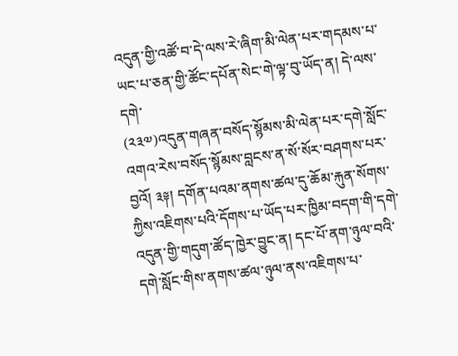འདུན་གྱི་འཚོ་བ་དེ་ལས་རེ་ཞིག་མི་ལེན་པར་གདམས་པ་ཡང་པ་ཅན་གྱི་ཚོང་དཔོན་སེང་གེ་ལྟ་བུ་ཡོད་ན། དེ་ལས་དགེ་
(༢༣༧)འདུན་གཞན་བསོད་སྙོམས་མི་ལེན་པར་དགེ་སློང་འགའ་རེས་བསོད་སྙོམས་བླངས་ན་སོ་སོར་བཤགས་པར་བྱའོ། ༣༈། དགོན་པའམ་ནགས་ཚལ་དུ་ཆོམ་རྐུན་སོགས་ཀྱིས་འཇིགས་པའི་དོགས་པ་ཡོད་པར་ཁྱིམ་བདག་གི་དགེ་འདུན་གྱི་གདུག་ཚོད་ཁྱེར་བྱུང་ན། དང་པོ་ནག་ཉུལ་བའི་དགེ་སློང་གིས་ནགས་ཚལ་ཉུལ་ནས་འཇིགས་པ་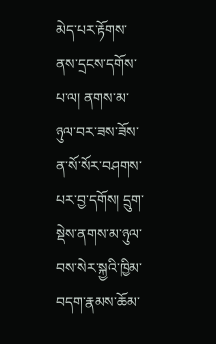མེད་པར་རྟོགས་ནས་དྲངས་དགོས་པ་ལ། ནགས་མ་ཉུལ་བར་ཟས་ཟོས་ན་སོ་སོར་བཤགས་པར་བྱ་དགོས། དྲུག་སྡེས་ནགས་མ་ཉུལ་བས་སེར་སྐྱའི་ཁྱིམ་བདག་རྣམས་ཆོམ་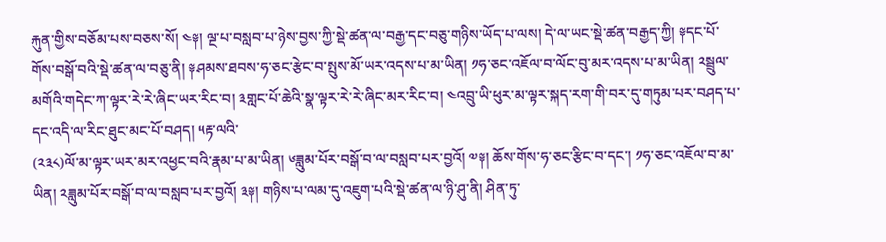རྐུན་གྱིས་བཅོམ་པས་བཅས་སོ། ༤༈། ལྔ་པ་བསླབ་པ་ཉེས་བྱས་ཀྱི་སྡེ་ཚན་ལ་བརྒྱ་དང་བཅུ་གཉིས་ཡོད་པ་ལས། དེ་ལ་ཡང་སྡེ་ཚན་བརྒྱད་ཀྱི། ༈དང་པོ་གོས་བསྒོ་བའི་སྡེ་ཚན་ལ་བཅུ་ནི། ༈ཤམས་ཐབས་ཧ་ཅང་རྩེང་བ་སྤུས་མོ་ཡར་འདས་པ་མ་ཡིན། ༡ཧ་ཅང་འཇོལ་བ་ལོང་བུ་མར་འདས་པ་མ་ཡིན། ༢སྦྲུལ་མགོའི་གདེང་ཀ་ལྟར་རེ་རེ་ཞིང་ཡར་རིང་བ། ༣གླང་པོ་ཆེའི་སྣ་ལྟར་རེ་རེ་ཞིང་མར་རིང་བ། ༤འབྲུ་ཡི་ཕུར་མ་ལྟར་སྐད་རག་གི་བར་དུ་གཏུམ་པར་བཤད་པ་དང་འདི་ལ་རིང་ཐུང་མང་པོ་བཤད། ༥རྟ་ལའི་
(༢༣༨)ལོ་མ་ལྟར་ཡར་མར་འཕྱང་བའི་རྣམ་པ་མ་ཡིན། ༦ཟླུམ་པོར་བསྒོ་བ་ལ་བསླབ་པར་བྱའོ། ༧༈། ཆོས་གོས་ཧ་ཅང་རྩིང་བ་དང་། ༡ཧ་ཅང་འཇོལ་བ་མ་ཡིན། ༢ཟླུམ་པོར་བསྒོ་བ་ལ་བསླབ་པར་བྱའོ། ༣༈། གཉིས་པ་ལམ་དུ་འཇུག་པའི་སྡེ་ཚན་ལ་ཉི་ཤུ་ནི། ཤིན་ཏུ་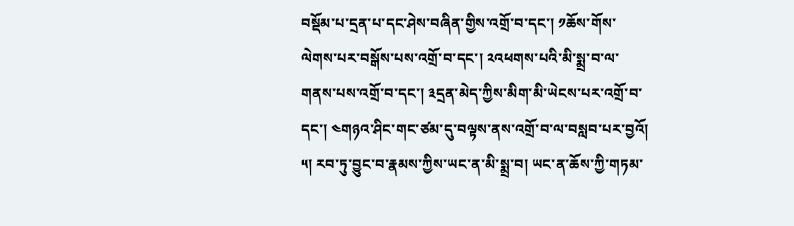བསྡོམ་པ་དྲན་པ་དང་ཤེས་བཞིན་གྱིས་འགྲོ་བ་དང་། ༡ཆོས་གོས་ལེགས་པར་བསྒོས་པས་འགྲོ་བ་དང་། ༢འཕགས་པའི་མི་སྨྲ་བ་ལ་གནས་པས་འགྲོ་བ་དང་། ༣དྲན་མེད་ཀྱིས་མིག་མི་ཡེངས་པར་འགྲོ་བ་དང་། ༤གཉའ་ཤིང་གང་ཙམ་དུ་བལྟས་ནས་འགྲོ་བ་ལ་བསླབ་པར་བྱའོ། ༥། རབ་ཏུ་བྱུང་བ་རྣམས་ཀྱིས་ཡང་ན་མི་སྨྲ་བ། ཡང་ན་ཆོས་ཀྱི་གཏམ་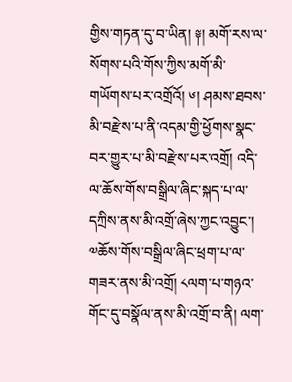གྱིས་གཏན་དུ་བ་ཡིན། ༈། མགོ་རས་ལ་སོགས་པའི་གོས་ཀྱིས་མགོ་མི་གཡོགས་པར་འགྲོའོ། ༦། ཤམས་ཐབས་མི་བརྫེས་པ་ནི་འདམ་གྱི་ཕྱོགས་སྣང་བར་གྱུར་པ་མི་བརྫེས་པར་འགྲོ། འདི་ལ་ཆོས་གོས་བསྒྲིལ་ཞིང་སྐད་པ་ལ་དཀྲིས་ནས་མི་འགྲོ་ཞེས་ཀྱང་འབྱུང་། ༧ཆོས་གོས་བསྒྲིལ་ཞིང་ཕྲག་པ་ལ་གཟར་ནས་མི་འགྲོ། ༨ལག་པ་གཉའ་གོང་དུ་བསྣོལ་ནས་མི་འགྲོ་བ་ནི། ལག་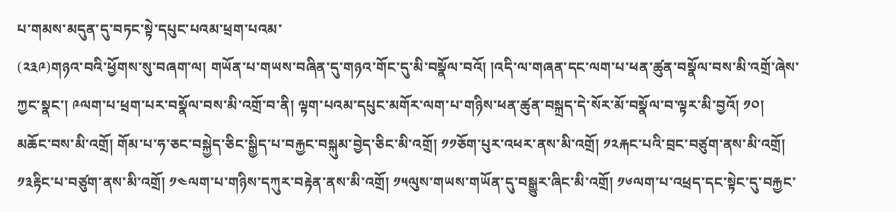པ་གམས་མདུན་དུ་བཏང་སྟེ་དཔུང་པའམ་ཕྲག་པའམ་
(༢༣༩)གཉའ་བའི་ཕྱོགས་སུ་བཞག་ལ། གཡོན་པ་གཡས་བཞིན་དུ་གཉའ་གོང་དུ་མི་བསྣོལ་བའོ། །འདི་ལ་གཞན་དང་ལག་པ་ཕན་ཚུན་བསྣོལ་བས་མི་འགྲོ་ཞེས་ཀྱང་སྣང་། ༩ལག་པ་ཕྲག་པར་བསྣོལ་བས་མི་འགྲོ་བ་ནི། ལྟག་པའམ་དཔུང་མགོར་ལག་པ་གཉིས་ཕན་ཚུན་བསྐྲད་དེ་སོར་མོ་བསྣོལ་བ་ལྟར་མི་བྱའོ། ༡༠། མཆོང་བས་མི་འགྲོ། གོམ་པ་ཧ་ཅང་བསྐྱེད་ཅིང་སྒྱིད་པ་བརྐྱང་བསྐུམ་བྱེད་ཅིང་མི་འགྲོ། ༡༡ཅོག་པུར་འཕར་ནས་མི་འགྲོ། ༡༢རྐང་པའི་བྲང་བཙུག་ནས་མི་འགྲོ། ༡༣རྟིང་པ་བཙུག་ནས་མི་འགྲོ། ༡༤ལག་པ་གཉིས་དཀུར་བརྟེན་ནས་མི་འགྲོ། ༡༥ལུས་གཡས་གཡོན་དུ་བསྒྱུར་ཞིང་མི་འགྲོ། ༡༦ལག་པ་འཕྲད་དང་སྟེང་དུ་བརྐྱང་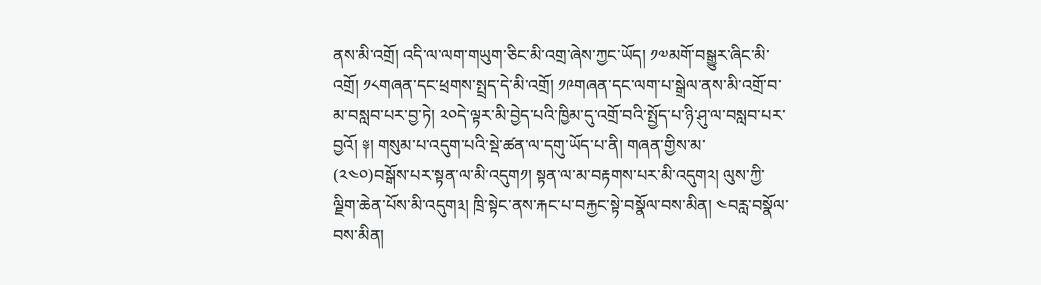ནས་མི་འགྲོ། འདི་ལ་ལག་གཡུག་ཅིང་མི་འགྲ་ཞེས་ཀྱང་ཡོད། ༡༧མགོ་བསྒྱུར་ཞིང་མི་འགྲོ། ༡༨གཞན་དང་ཕྲགས་སྤྲད་དེ་མི་འགྲོ། ༡༩གཞན་དང་ལག་པ་སྒྲེལ་ནས་མི་འགྲོ་བ་མ་བསླབ་པར་བྱ་ཏེ། ༢༠དེ་ལྟར་མི་བྱེད་པའི་ཁྱིམ་དུ་འགྲོ་བའི་སྤྱོད་པ་ཉི་ཤུ་ལ་བསླབ་པར་བྱའོ། ༈། གསུམ་པ་འདུག་པའི་སྡེ་ཚན་ལ་དགུ་ཡོད་པ་ནི། གཞན་གྱིས་མ་
(༢༤༠)བསྒོས་པར་སྟན་ལ་མི་འདུག༡། སྟན་ལ་མ་བརྟགས་པར་མི་འདུག༢། ལུས་ཀྱི་ལྗིག་ཆེན་པོས་མི་འདུག༣། ཁྲི་སྟེང་ནས་རྐང་པ་བརྐྱང་སྟེ་བསྣོལ་བས་མིན། ༤བརླ་བསྣོལ་བས་མིན།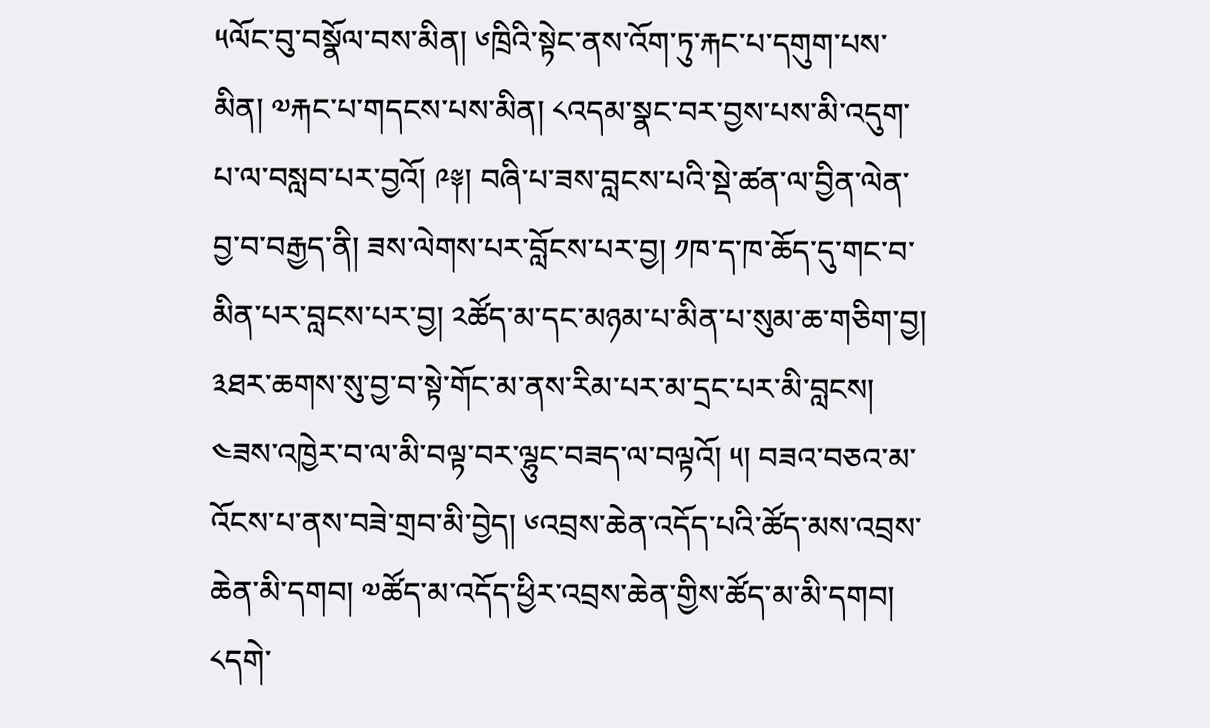༥ལོང་བུ་བསྣོལ་བས་མིན། ༦ཁྲིའི་སྟེང་ནས་འོག་ཏུ་རྐང་པ་དགུག་པས་མིན། ༧རྐང་པ་གདངས་པས་མིན། ༨འདམ་སྣང་བར་བྱས་པས་མི་འདུག་པ་ལ་བསླབ་པར་བྱའོ། ༩༈། བཞི་པ་ཟས་བླངས་པའི་སྡེ་ཚན་ལ་བྱིན་ལེན་བྱ་བ་བརྒྱད་ནི། ཟས་ལེགས་པར་བློངས་པར་བྱ། ༡ཁ་ད་ཁ་ཆོད་དུ་གང་བ་མིན་པར་བླངས་པར་བྱ། ༢ཚོད་མ་དང་མཉམ་པ་མིན་པ་སུམ་ཆ་གཅིག་བྱ། ༣ཐར་ཆགས་སུ་བྱ་བ་སྟེ་གོང་མ་ནས་རིམ་པར་མ་དྲང་པར་མི་བླངས། ༤ཟས་འཁྱེར་བ་ལ་མི་བལྟ་བར་ལྷུང་བཟད་ལ་བལྟའོ། ༥། བཟའ་བཅའ་མ་འོངས་པ་ནས་བཟེ་གྲབ་མི་བྱེད། ༦འབྲས་ཆེན་འདོད་པའི་ཚོད་མས་འབྲས་ཆེན་མི་དགབ། ༧ཚོད་མ་འདོད་ཕྱིར་འབྲས་ཆེན་གྱིས་ཚོད་མ་མི་དགབ། ༨དགེ་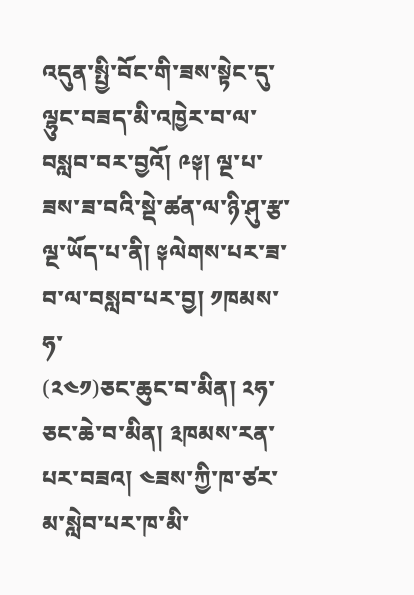འདུན་སྤྱི་བོང་གི་ཟས་སྟེང་དུ་ལྷུང་བཟད་མི་འཁྱེར་བ་ལ་བསླབ་བར་བྱའོ། ༩༈། ལྔ་པ་ཟས་ཟ་བའི་སྡེ་ཚན་ལ་ཉི་ཤུ་རྩ་ལྔ་ཡོད་པ་ནི། ༈ལེགས་པར་ཟ་བ་ལ་བསླབ་པར་བྱ། ༡ཁམས་ཧ་
(༢༤༡)ཅང་ཆུང་བ་མིན། ༢ཧ་ཅང་ཆེ་བ་མིན། ༣ཁམས་རན་པར་བཟའ། ༤ཟས་ཀྱི་ཁ་ཙར་མ་སླེབ་པར་ཁ་མི་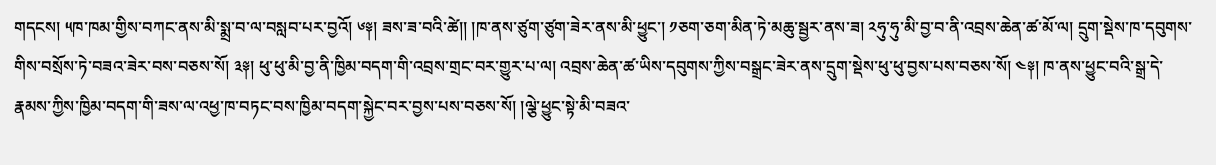གདངས། ༥ཁ་ཁམ་གྱིས་བཀང་ནས་མི་སྨྲ་བ་ལ་བསླབ་པར་བྱའོ། ༦༈། ཟས་ཟ་བའི་ཚེ།། །ཁ་ནས་ཙུག་ཙུག་ཟེར་ནས་མི་ཕྱུང་། ༡ཅག་ཅག་མིན་ཏེ་མཆུ་སྦྱར་ནས་ཟ། ༢ཧུ་ཧུ་མི་བྱ་བ་ནི་འབྲས་ཆེན་ཚ་མོ་ལ། དྲུག་སྡེས་ཁ་དབུགས་གིས་བསྲོས་ཏེ་བཟའ་ཟེར་བས་བཅས་སོ། ༣༈། ཕུ་ཕུ་མི་བྱ་ནི་ཁྱིམ་བདག་གི་འབྲས་གྲང་བར་གྱུར་པ་ལ། འབྲས་ཆེན་ཚ་ཡིས་དབུགས་ཀྱིས་བསྒྲང་ཟེར་ནས་དྲུག་སྡེས་ཕུ་ཕུ་བྱས་པས་བཅས་སོ། ༤༈། ཁ་ནས་ཕྱུང་བའི་སྒྲ་དེ་རྣམས་ཀྱིས་ཁྱིམ་བདག་གི་ཟས་ལ་འཕྱ་ཁ་བཏང་བས་ཁྱིམ་བདག་སྐྱེང་བར་བྱས་པས་བཅས་སོ། །ལྕེ་ཕྱུང་སྟེ་མི་བཟའ་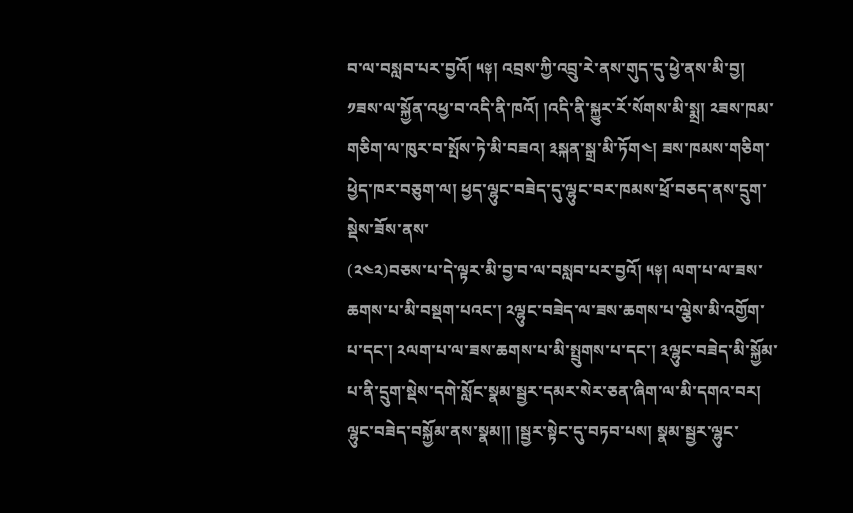བ་ལ་བསླབ་པར་བྱའོ། ༥༈། འབྲས་ཀྱི་འབྲུ་རེ་ནས་གུད་དུ་ཕྱེ་ནས་མི་བྱ། ༡ཟས་ལ་སྐྱོན་འཕྱ་བ་འདི་ནི་ཁའོ། །འདི་ནི་སྐྱུར་རོ་སོགས་མི་སྨྲ། ༢ཟས་ཁམ་གཅིག་ལ་ཁུར་བ་སྤོས་ཏེ་མི་བཟའ། ༣སྐན་སྒྲ་མི་ཏོག༤། ཟས་ཁམས་གཅིག་ཕྱེད་ཁར་བཅུག་ལ། ཕྱད་ལྷུང་བཟེད་དུ་ལྷུང་བར་ཁམས་ཕྲོ་བཅད་ནས་དྲུག་སྡེས་ཟོས་ནས་
(༢༤༢)བཅས་པ་དེ་ལྟར་མི་བྱ་བ་ལ་བསླབ་པར་བྱའོ། ༥༈། ལག་པ་ལ་ཟས་ཆགས་པ་མི་བསྡག་པའང་། ༢ལྷུང་བཟེད་ལ་ཟས་ཆགས་པ་ལྕེས་མི་འགྱོག་པ་དང་། ༢ལག་པ་ལ་ཟས་ཆགས་པ་མི་སྤྲུགས་པ་དང་། ༣ལྷུང་བཟེད་མི་སྐྱོམ་པ་ནི་དྲུག་སྡེས་དགེ་སློང་སྣམ་སྦྱར་དམར་སེར་ཅན་ཞིག་ལ་མི་དགའ་བར། ལྷུང་བཟེད་བསྐྱོམ་ནས་སྣམ།། །སྦྱར་སྟེང་དུ་བཏབ་པས། སྣམ་སྦྱར་ལྷུང་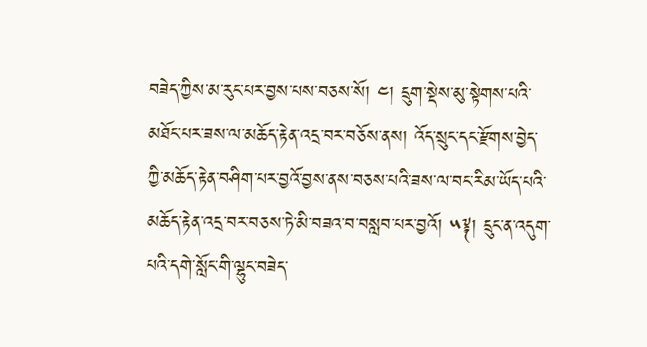བཟེད་ཀྱིས་མ་རུང་པར་བྱས་པས་བཅས་སོ། ༤། དྲུག་སྡེས་མུ་སྟེགས་པའི་མཐོང་པར་ཟས་ལ་མཆོད་རྟེན་འདྲ་བར་བཅོས་ནས། འོད་སྲུང་དང་རྫོགས་བྱེད་ཀྱི་མཆོད་རྟེན་བཤིག་པར་བྱའོ་བྱས་ནས་བཅས་པའི་ཟས་ལ་བང་རིམ་ཡོད་པའི་མཆོད་རྟེན་འདྲ་བར་བཅས་ཏེ་མི་བཟའ་བ་བསླབ་པར་བྱའོ། ༥༈། དྲུང་ན་འདུག་པའི་དགེ་སློང་གི་ལྷུང་བཟེད་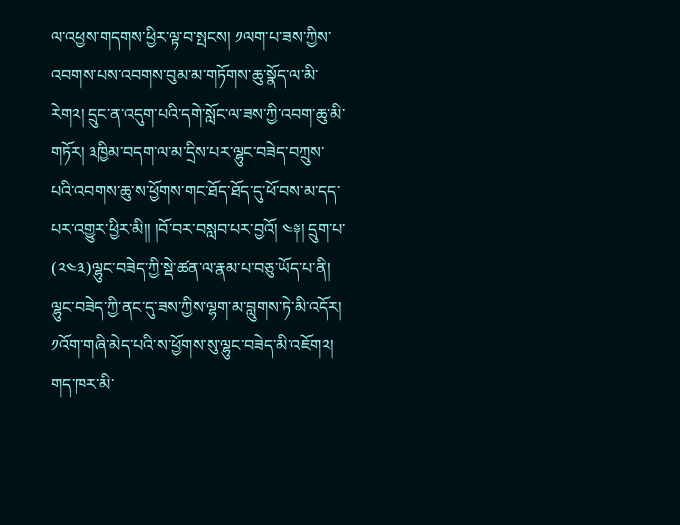ལ་འཕྱས་གདགས་ཕྱིར་ལྟ་བ་སྤངས། ༡ལག་པ་ཟས་ཀྱིས་འབགས་པས་འབགས་བུམ་མ་གཏོགས་ཆུ་སྣོད་ལ་མི་རེག༢། དྲུང་ན་འདུག་པའི་དགེ་སློང་ལ་ཟས་ཀྱི་འབག་ཆུ་མི་གཏོར། ༣ཁྱིམ་བདག་ལ་མ་དྲིས་པར་ལྷུང་བཟེད་བཀྲུས་པའི་འབགས་ཆུ་ས་ཕྱོགས་གང་ཐོད་ཐོད་དུ་ཕོ་བས་མ་དད་པར་འགྱུར་ཕྱིར་མི།། །བོ་བར་བསླབ་པར་བྱའོ། ༤༈། དྲུག་པ་
(༢༤༣)ལྷུང་བཟེད་ཀྱི་སྡེ་ཚན་ལ་རྣམ་པ་བཅུ་ཡོད་པ་ནི། ལྷུང་བཟེད་ཀྱི་ནང་དུ་ཟས་ཀྱིས་ལྷག་མ་བླུགས་ཏེ་མི་འདོར། ༡འོག་གཞི་མེད་པའི་ས་ཕྱོགས་སུ་ལྷུང་བཟེད་མི་འཇོག༢། གད་ཁར་མི་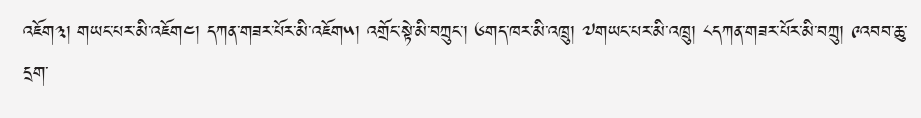འཇོག༣། གཡང་པར་མི་འཇོག༤། དཀན་གཟར་པོར་མི་འཇོག༥། འགྲོང་སྟེ་མི་བཀྲུང་། ༦གད་ཁར་མི་འཁྲུ། ༧གཡང་པར་མི་འཁྲུ། ༨དཀན་གཟར་པོར་མི་བཀྲུ། ༩འབབ་ཆུ་དྲག་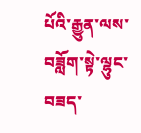པོའི་རྒྱུན་ལས་བཟློག་སྟེ་ལྷུང་བཟད་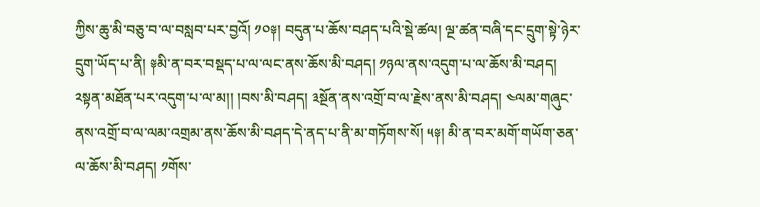ཀྱིས་ཆུ་མི་བཅུ་བ་ལ་བསླབ་པར་བྱའོ། ༡༠༈། བདུན་པ་ཆོས་བཤད་པའི་སྡེ་ཚལ། ལྔ་ཚན་བཞི་དང་དྲུག་སྟེ་ཉེར་དྲུག་ཡོད་པ་ནི། ༈མི་ན་བར་བསྡད་པ་ལ་ལང་ནས་ཆོས་མི་བཤད། ༡ཉལ་ནས་འདུག་པ་ལ་ཆོས་མི་བཤད། ༢སྟན་མཐོན་པར་འདུག་པ་ལ་མ།། །བས་མི་བཤད། ༣སྔོན་ནས་འགྲོ་བ་ལ་རྗེས་ནས་མི་བཤད། ༤ལམ་གཞུང་ནས་འགྲོ་བ་ལ་ལམ་འགྲམ་ནས་ཆོས་མི་བཤད་དེ་ནད་པ་ནི་མ་གཏོགས་སོ། ༥༈། མི་ན་བར་མགོ་གཡོག་ཅན་ལ་ཆོས་མི་བཤད། ༡གོས་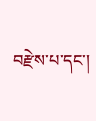བརྫེས་པ་དང་།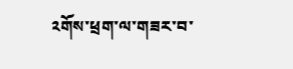༢གོས་ཕྲག་ལ་གཟར་བ་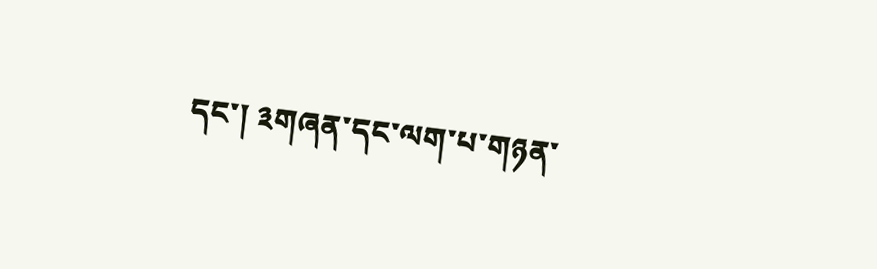དང་། ༣གཞན་དང་ལག་པ་གཉན་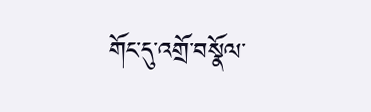གོང་དུ་འགྲོ་བསྣོལ་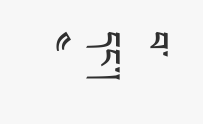བ་དང་། ༤